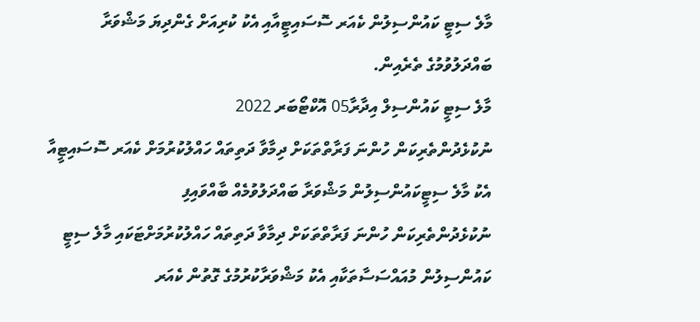މާލެ ސިޓީ ކައުންސިލުން ކެއަރ ސޮސައިޓީއާއި އެކު ކުރިއަށް ގެންދިޔަ މަޝްވަރާ ބައްދަލުވުމުގެ ތެރެއިން.
މާލެ ސިޓީ ކައުންސިލް އިދާރާ05 އޮކްޓޯބަރ 2022
ނުކުޅެދުންތެރިކަން ހުންނަ ފަރާތްތަކަށް ދިމާވާ ދަތިތައް ހައްލުކުރުމަށް ކެއަރ ސޮސައިޓީއާ އެކު މާލެ ސިޓީކައުންސިލުން މަޝްވަރާ ބައްދަލުވުމެއް ބާއްވައިފި
ނުކުޅެދުންތެރިކަން ހުންނަ ފަރާތްތަކަށް ދިމާވާ ދަތިތައް ހައްލުކުރުމަށްޓަކައި މާލެ ސިޓީ ކައުންސިލުން މުއައްސަސާތަކާއި އެކު މަޝްވަރާކުރުމުގެ ގޮތުން ކެއަރ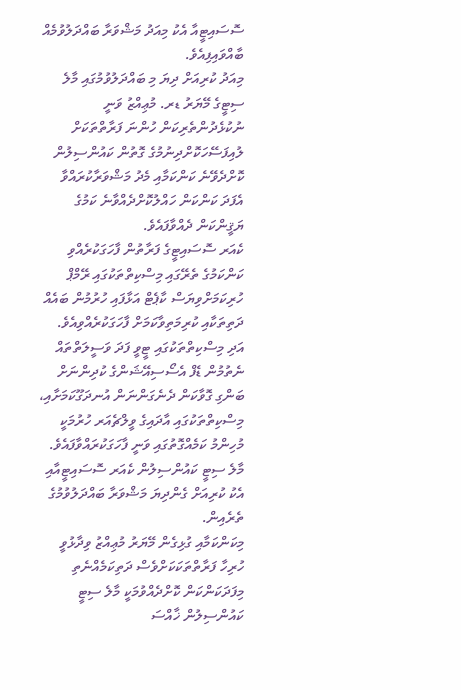ސޮސައިޓީއާ އެކު މިއަދު މަޝްވަރާ ބައްދަލުވުމެއް ބާއްވައިފިއެވެ.
މިއަދު ކުރިއަށް ދިޔަ މި ބައްދަލުވުމުގައި މާލެ ސިޓީގެ މޭޔަރު ޑރ. މުޢިއްޒު ވަނީ ނުކުޅެދުންތެރިކަން ހުންނަ ފަރާތްތަކަށް ލުއިފަސޭހަކޮށްދިނުމުގެ ގޮތުން ކައުންސިލުން ކޮށްދެވޭނެ ކަންކަމާއި މެދު މަޝްވަރާކުރައްވާ އެފަދަ ކަންކަން ހައްލުކޮށްދެއްވާނެ ކަމުގެ ޔަޤީންކަން ދެއްވާފައެވެ.
ކެއަރ ސޮސައިޓީގެ ފަރާތުން ފާހަގަކުރެއްވި ކަންކަމުގެ ތެރޭގައި މިސްކިތްތަކުގައި ރޭމްޕް ހުރިކަމަށްވިޔަސް ކާޕެޓް އަޅާފައި ހުރުމުން ބައެއް ދަތިތަކާއި ކުރިމަތިވާކަމަށް ފާހަގަކުރެއްވިއެވެ. އަދި މިސްކިތްތަކުގައި ޓީވީ ފަދަ ވަސީލަތްތައް ނެތުމުން ޑެފް އެސޯސިއޭޝަންގެ ކުދިންނަށް ބަންގި ގޮވާކަން ދެނެގަންނަން އުނދަގޫކަމަށާއި، މިސްކިތްތަކުގައި އާދައިގެ ވީލްޗެއަރ ހުރުމަކީ މުހިންމު ކަމެއްގޮތުގައި ވަނީ ފާހަގަކުރައްވާފައެވެ.
މާލެ ސިޓީ ކައުންސިލުން ކެއަރ ސޮސައިޓީއާއި އެކު ކުރިއަށް ގެންދިޔަ މަޝްވަރާ ބައްދަލުވުމުގެ ތެރެއިން.
މިކަންކަމާއި ގުޅިގެން މޭޔަރު މުޢިއްޒު ވިދާޅުވީ ހުރިހާ ފަރާތްތަކަކަށްވެސް ދަތިކަމެއްނެތި މިފަދަކަންކަން ކޮށްދެއްވުމަކީ މާލެ ސިޓީ ކައުންސިލުން ޚާއްސަ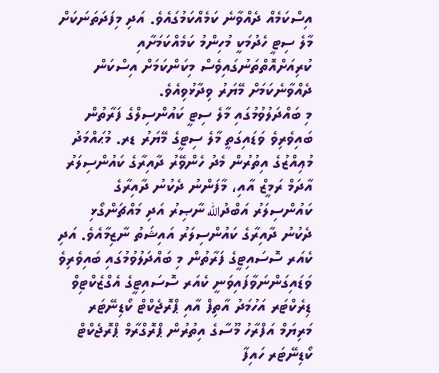އިސްކަމެއް ދެއްވާނެ ކަމެއްކަމުގައެވެ. އަދި މިފަދަތަނަކަށް މާލެ ސިޓީ ހެދުމަކީ މުހިންމު ކަމެއްކަމަށާއި ކުރިއަށްއޮތްތަނުގައިވެސް މިކަންކަމަށް އިސްކަން ދެއްވާނެކަމަށް މޭޔަރު ވިދާޅުވިއެވެ.
މި ބައްދަލުވުމުގައި މާލެ ސިޓީ ކައުންސިލްގެ ފަރާތުން ބައިވެރިވެ ވަޑައިގަތީ މާލެ ސިޓީގެ މޭޔަރު ޑރ. މުޙައްމަދު މުޢިއްޒުގެ އިތުރުން މެދު ހެންވޭރު ދާއިރާގެ ކައުންސިލަރު އާދަމް ރަމީޒް އާއި، މާފަންނު ދެކުނު ދާއިރާގެ ކައުންސިލަރު އަބްދުالله ނާޞިރު އަދި މައްޗަންގޯޅި ދެކުނު ދާއިރާގެ ކައުންސިލަރު އައިޝަތު ނާޒިމާއެވެ. އަދި ކެއަރ ސޮސައިޓީގެ ފަރާތުން މި ބައްދަލުވުމުގައި ބައިވެރިވެ ވަޑައިގަންނަވާފައިވަނީ ކެއަރ ސޮސައިޓީގެ އެގްޒެކްޓިވް ޑިރެކްޓަރ އަހުމަދު އާތިފް އާއި ޕްރޮޖެކްޓް ކޯޑިނޭޓަރ މަރިޔަމް އަފްރާހު މޫސާގެ އިތުރުން ޕްރޮގްރާމް ޕްރޮޖެކްޓް ކޯޑިނޭޓަރ ހައިފާ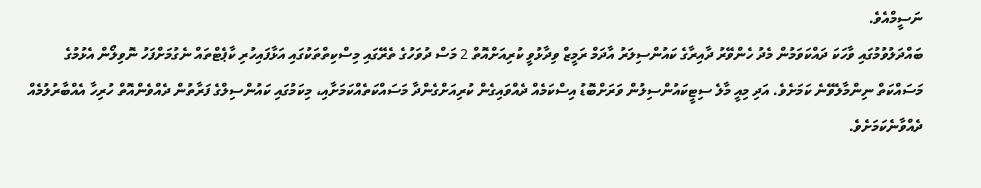ނަސީމްއެވެ.
ބައްދަލުވުމުގައި ވާހަކަ ދައްކަވަމުން މެދު ހެންވޭރު ދާއިރާގެ ކައުންސިލަރު އާދަމް ރަމީޒް ވިދާޅުވީ ކުރިއަށްއޮތް 2 މަސް ދުވަހުގެ ތެރޭގައި މިސްކިތްތަކުގައި އަޅާފައިހުރި ކާޕެޓްތައް ނެގުމަށްފަހު ނޮވިލޯން އެޅުމުގެ މަސައްކަތް ނިންމާލެވޭނެ ކަމަށެވެ. އަދި މިއީ މާލެ ސިޓީކައުންސިލުން ވަރަށްބޮޑު އިސްކަމެއް ދެއްވައިގެން ކުރިއަށްގެންދާ މަސައްކަތެއްކަމަށާއި، މިކަމުގައި ކައުންސިލްގެ ފަރާތުން ދެއްވެންއޮތް ހުރިހާ އެއްބާރުލުމެއް ދެއްވާނެކަމަށެވެ.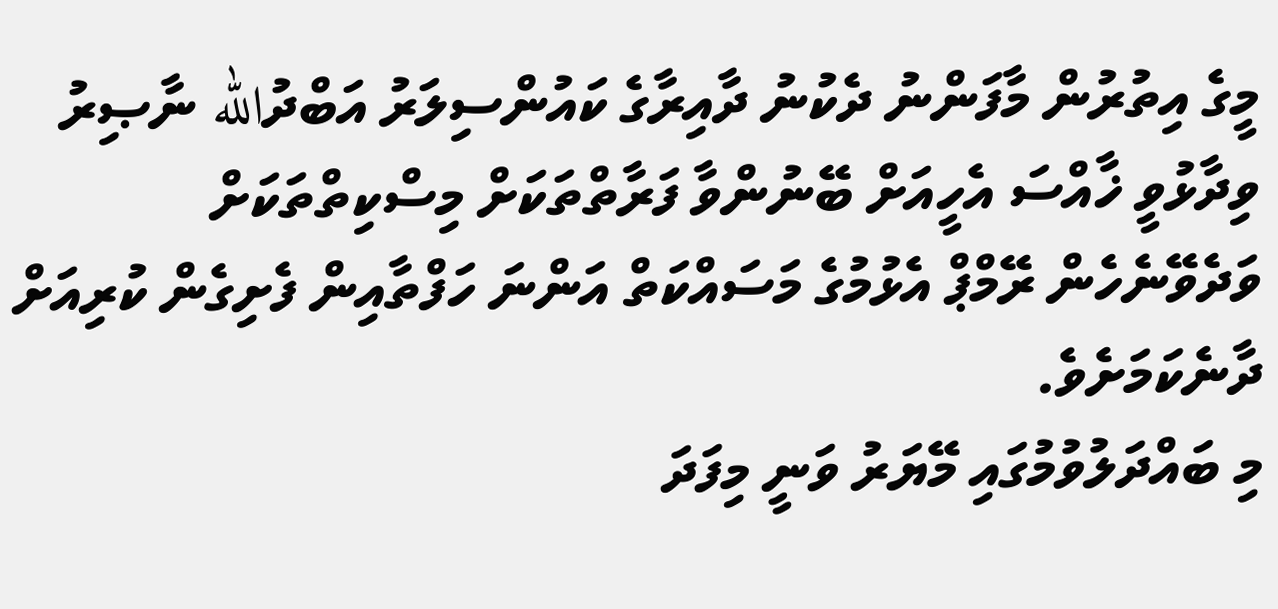މީގެ އިތުރުން މާފަންނު ދެކުނު ދާއިރާގެ ކައުންސިލަރު އަބްދުالله ނާޞިރު ވިދާޅުވީ ޚާއްސަ އެހީއަށް ބޭނުންވާ ފަރާތްތަކަށް މިސްކިތްތަކަށް ވަދެވޭނެހެން ރޭމްޕް އެޅުމުގެ މަސައްކަތް އަންނަ ހަފްތާއިން ފެށިގެން ކުރިއަށް ދާނެކަމަށެވެ.
މި ބައްދަލުވުމުގައި މޭޔަރު ވަނީ މިފަދަ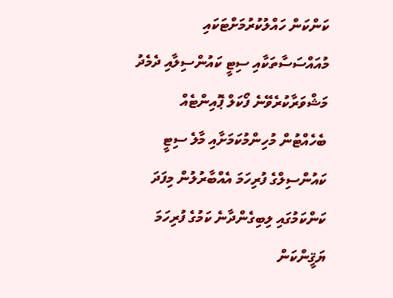ކަންކަން ހައްލުކުރުމަށްޓަކައި މުއައްސަސާތަކާއި ސިޓީ ކައުންސިލާއި ދެމެދު މަޝްވަރާކުރެވޭނެ ފޯކަލް ޕޮއިންޓެއް ބެހެއްޓުން މުހިންމުކަމަށާއި މާލެ ސިޓީ ކައުންސިލްގެ ފުރިހަމަ އެއްބާރުލުން މިފަދަ ކަންކަމުގައި ލިބިގެންދާނެ ކަމުގެ ފުރިހަމަ ޔަޤީންކަން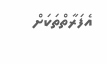އެފަރާތްތަކަށް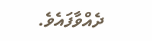ދެއްވާފައެވެ.